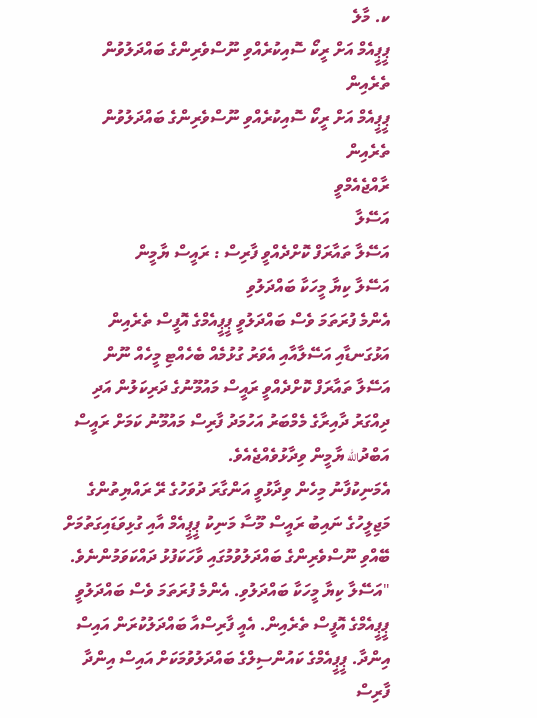ކ. މާލެ
ޕީޕީއެމް އަށް ރީކޯ ސޮއިކުރެއްވި ނޫސްވެރިންގެ ބައްދަލުވުން ތެރެއިން
ޕީޕީއެމް އަށް ރީކޯ ސޮއިކުރެއްވި ނޫސްވެރިންގެ ބައްދަލުވުން ތެރެއިން
ރާއްޖެއެމްވީ
އަސޭލާ
އަސޭލާ ތައާރަފް ކޮށްދެއްވީ ފާރިސް : ރައީސް ޔާމީން
އަސޭލާ ކިޔާ މީހަކާ ބައްދަލުވި
އެންމެ ފުރަތަމަ ވެސް ބައްދަލުވީ ޕީޕީއެމްގެ އޮފީސް ތެރެއިން
އަޅުގަނޑާއި އަސޭލާއާއި އެވަރު ގުޅުމެއް ބެހެއްޓި މީހެއް ނޫން
އަސޭލާ ތައާރަފް ކޮށްދެއްވީ ރައީސް މައުމޫނުގެ ދަރިކަލުން އަދި ދިއްގަރު ދާއިރާގެ މެމްބަރު އަހުމަދު ފާރިސް މައުމޫނު ކަމަށް ރައީސް އަބްދުالله ޔާމީން ވިދާޅުވެއްޖެއެވެ.
އެމަނިކުފާނު މިހެން ވިދާޅުވީ އަންގާރަ ދުވަހުގެ ރޭ ރައްޔިތުންގެ މަޖިލީހުގެ ނައިބު ރައީސް މޫސާ މަނިކު ޕީޕީއެމް އާއި ގުޅިވަޑައިގަތުމަށް ބޭއްވި ނޫސްވެރިންގެ ބައްދަލުވުމުގައި ވާހަކަފުޅު ދައްކަވަމުންނެވެ.
"އަސޭލާ ކިޔާ މީހަކާ ބައްދަލުވި. އެންމެ ފުރަތަމަ ވެސް ބައްދަލުވީ ޕީޕީއެމްގެ އޮފީސް ތެރެއިން. އެއީ ފާރިސްއާ ބައްދަލުކުރަން އައިސް އިންދާ. ޕީޕީއެމްގެ ކައުންސިލްގެ ބައްދަލުވުމަކަށް އައިސް އިންދާ ފާރިސް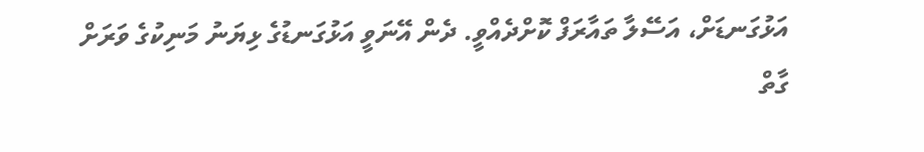އަޅުގަނޑަށް، އަސޭލާ ތައާރަފް ކޮށްދެއްވީ. ދެން އޭނަވީ އަޅުގަނޑުގެ ޅިޔަނު މަނިކުގެ ވަރަށް ގާތް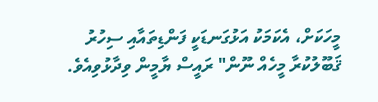މީހަކަށް، އެކަމަކު އަޅުގަނޑަކީ ފަންޑިތައާއި ސިހުރު ޤަބޫލުކުރާ މީހެއް ނޫން" ރައީސް ޔާމީން ވިދާޅުވިއެވެ.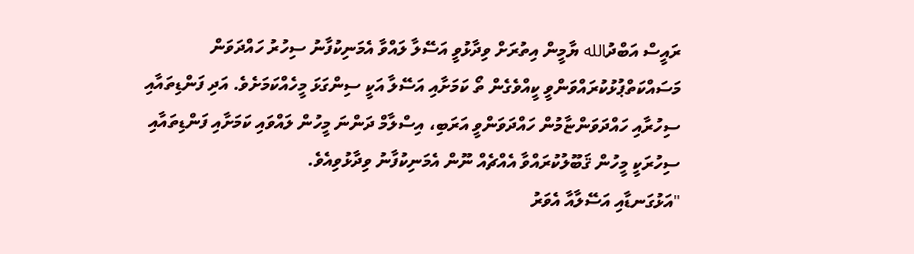ރައީސް އަބްދުالله ޔާމީން އިތުރަށް ވިދާޅުވީ އަސޭލާ ލައްވާ އެމަނިކުފާނު ސިހުރު ހައްދަވަން މަސައްކަތްޕުޅުކުރައްވަންވީ ކީއްވެގެން ތޯ ކަމަށާއި އަސޭލާ އަކީ ސިންގަޅަ މީހެއްކަމަށެވެ. އަދި ފަންޑިތައާއި ސިހުރާއި ހައްދަވަންޏާމުން ހައްދަވަންވީ އަރަބި، އިސްލާމް ދަންނަ މީހުން ލައްވައި ކަމަށާއި ފަންޑިތައާއި ސިހުރަކީ މީހުން ޤަބޫލުކުރައްވާ އެއްޗެއް ނޫން އެމަނިކުފާނު ވިދާޅުވިއެވެ.
"އަޅުގަނޑާއި އަސޭލާއާ އެވަރު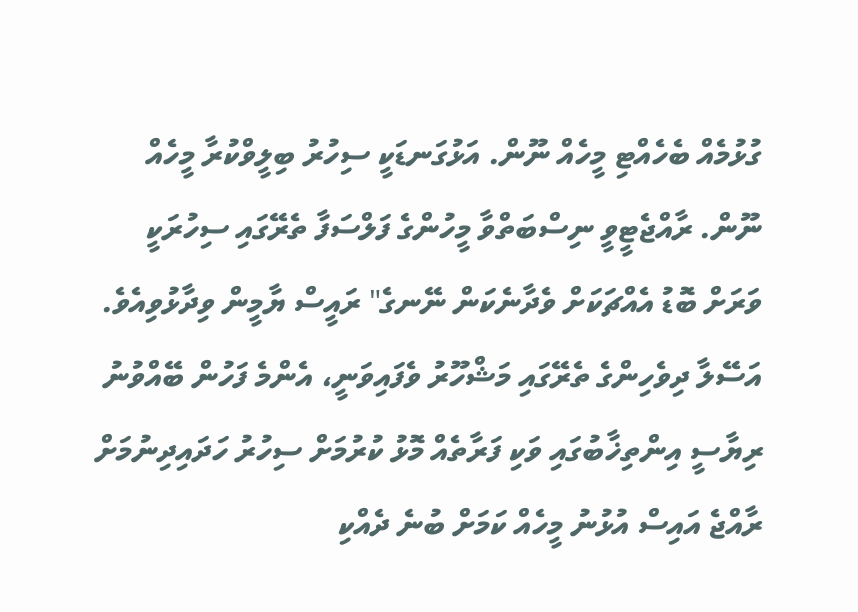ގުޅުމެއް ބެހެއްޓި މީހެއް ނޫން. އަޅުގަނޑަކީ ސިހުރު ބިލީވްކުރާ މީހެއް ނޫން. ރާއްޖެޓީވީ ނިސްބަތްވާ މީހުންގެ ފަލްސަފާ ތެރޭގައި ސިހުރަކީ ވަރަށް ބޮޑު އެއްޗަކަށް ވެދާނެކަން ނޭނގެ" ރައީސް ޔާމީން ވިދާޅުވިއެވެ.
އަސޭލާ ދިވެހިންގެ ތެރޭގައި މަޝްހޫރު ވެފައިވަނީ، އެންމެ ފަހުން ބޭއްވުނު ރިޔާސީ އިންތިޚާބުގައި ވަކި ފަރާތެއް މޮޅު ކުރުމަށް ސިހުރު ހަދައިދިނުމަށް ރާއްޖެ އައިސް އުޅުނު މީހެއް ކަމަށް ބުނެ ދެއްކި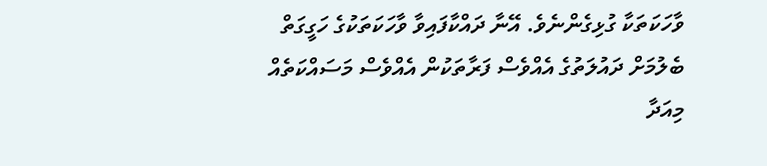ވާހަކަތަކާ ގުޅިގެންނެވެ. އޭނާ ދައްކާފައިވާ ވާހަކަތަކުގެ ހަގީގަތް ބެލުމަށް ދައުލަތުގެ އެއްވެސް ފަރާތަކުން އެއްވެސް މަސައްކަތެއް މިއަދާ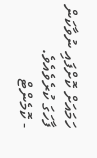ހަމައަށް ކޮށްފައި ނުވާކަން ފާހަގަ ކުރެވެއެވެ.
- ކޮމެންޓް